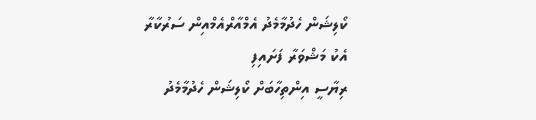ކޯލިޝަން ހެދުމާމެދު އެމްއާރްއެމްއިން ސަރުކާރާ އެކު މަޝްވަރާ ފަށައިފި
ރިޔާސީ އިންތިހާބަށް ކޯލިޝަން ހެދުމާމެދު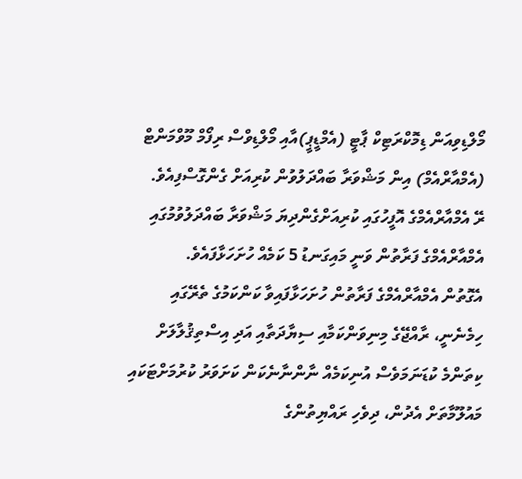މޯލްޑިވިއަން ޑިމޮކްރަޓިކް ޕާޓީ (އެމްޑީޕީ)އާއި މޯލްޑިވްސް ރިފޯމް މޫވްމަންޓް (އެމްއާރްއެމް) އިން މަޝްވަރާ ބައްދަލުވުން ކުރިއަށް ގެންގޮސްފިއެވެ.
ރޭ އެމްއާރްއެމްގެ އޮފީހުގައި ކުރިއަށްގެންދިޔަ މަޝްވަރާ ބައްދަލުވުމުގައި އެމްއާރްއެމްގެ ފަރާތުން ވަނީ މައިގަނޑު 5 ކަމެއް ހުށަހަޅާފައެވެ.
އެގޮތުން އެމްއާރްއެމްގެ ފަރާތުން ހުށަހަޅާފައިވާ ކަންކަމުގެ ތެރޭގައި ހިމެނެނީ، ރާއްޖޭގެ މިނިވަންކަމާއި ސިޔާދަތާއި އަދި އިސްތިޤުލާލަށް ކިތަންމެ ކުޑަނަމަވެސް އުނިކަމެއް ނާންނާނެކަން ކަށަވަރު ކުރުމަށްޓަކައި މައުލޫމާތަށް އެދުން، ދިވެހި ރައްޔިތުންގެ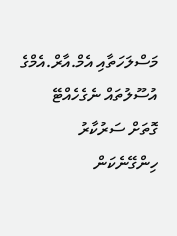މަސްލަހަތާއި އެމް.އާރް.އެމްގެ އުސޫލުތައް ނެގެހެއްޓޭ ގޮތަށް ސަރުކާރު ހިންގޭނެކަން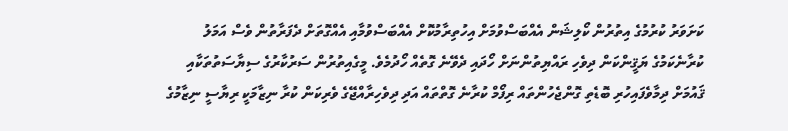ކަށަވަރު ކުރުމުގެ އިތުރުން ކޯލިޝަން އެއްބަސްވުމަށް އިހުތިރާމުކޮށް އެއްބަސްވުމާއި އެއްގޮތަށް ދެފަރާތުން ވެސް އަމަލު ކުރާނެކަމުގެ ޔަޤީންކަން ދިވެހި ރައްޔިތުންނަށް ހޯދައި ދެވޭނެ ގޮތެއް ހޯދުމެވެ. މީގެއިތުރުން ސަރުކާރުގެ ސިޔާސަތުތަކާއި ޤައުމަށް ދިމާވެފައިހުރި ބޮޑެތި ގޮންޖެހުންތައް ރިފޯމް ކުރާނެ ގޮތްތައް އަދި ދިވެހިރާއްޖޭގެ ވެރިކަން ކުރާ ނިޒާމަކީ ރިޔާސީ ނިޒާމުގެ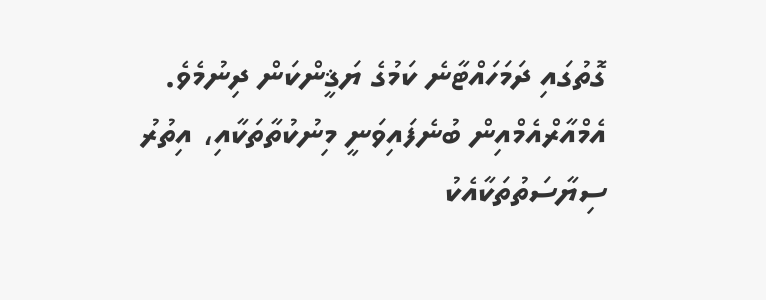ގޮތުގައި ދަމަހައްޓާނެ ކަމުގެ ޔަޤީންކަން ދިނުމެވެ.
އެމްއާރްއެމްއިން ބުނެފައިވަނީ މިނުކުތާތަކާއި، އިތުރު ސިޔާސަތުތަކާއެކު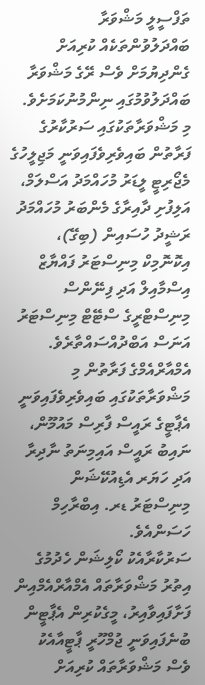ތަފްސީލީ މަޝްވަރާ ބައްދަލުވުންތަކެއް ކުރިއަށް ގެންދިޔުމަށް ވެސް ރޭގެ މަޝްވަރާ ބައްދަލުވުމުގައި ނިންމުނުކަމަށެވެ.
މި މަޝްވަރާތަކުގައި ސަރުކާރުގެ ފަރާތުން ބައިވެރިވެފައިވަނީ މަޖިލީހުގެ މެޖޯރިޓީ ލީޑަރު މުހައްމަދު އަސްލަމް، އަލިފުށި ދާއިރާގެ މެންބަރު މުހައްމަދު ރަޝީދު ހުސައިން (ބިގޭ)، އިކޮނޮމިކް މިނިސްޓަރު ފައްޔާޒް އިސްމާއިލް އަދި ފިނޭންސް މިނިސްޓްރީގެ ސްޓޭޓް މިނިސްޓަރު އަނަސް އަބްދުއްސައްތާރެވެ. އެމްއާރްއެމްގެ ފަރާތުން މި މަޝްވަރާތަކުގައި ބައިވެރިވެފައިވަނީ އެޕާޓީގެ ރައީސް ފާރިސް މައުމޫން، ނައިބު ރައީސް އައިމިނަތު ނާދިރާ އަދި ހަޔަރ އެޑިއުކޭޝަން މިނިސްޓަރު ޑރ. އިބްރާހިމް ހަސަންއެވެ.
ސަރުކާރާއެކު ކޯލިޝަން ހެދުމުގެ އިތުރު މަޝްވަރާތައް އެމްއާރްއެމްއިން ފަށާފައިވާއިރު، މީގެކުރިން އެޕާޓީން ބުނެފައިވަނީ ޖުމްހޫރީ ޕާޓީއާއެކު ވެސް މަޝްވަރާތައް ކުރިއަށް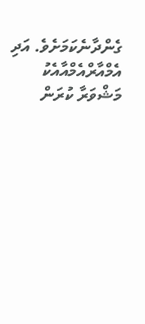ގެންދާނެކަމަށެވެ. އަދި އެމްއާރްއެމްއާއެކު މަޝްވަރާ ކުރަން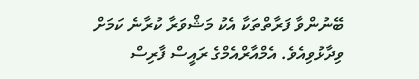ބޭނުންވާ ފަރާތްތަކާ އެކު މަޝްވަރާ ކުރާނެ ކަމަށް ވިދާޅުވިއެވެ. އެމްއާރްއެމްގެ ރައީސް ފާރިސް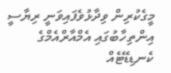މީގެކުރިން ވިދާޅުވެފައިވަނީ ރިޔާސީ އިންތިހާބުގައި އެމްއާރްއެމްގެ ކެނޑިޑޭޓެއް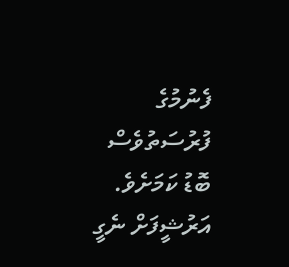ފެނުމުގެ ފުރުސަތުވެސް ބޮޑު ކަމަށެވެ.
އަރުޝީފަށް ނެގީ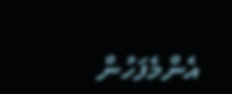އެންމެފަހުން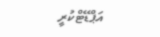އަޕްޑޭޓްކުރީ